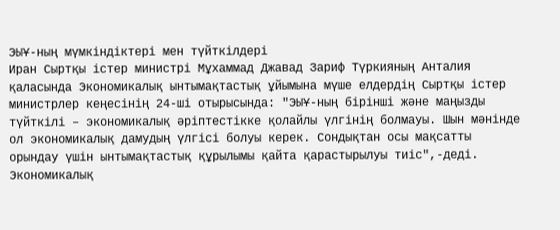ЭЫҰ-ның мүмкіндіктері мен түйткілдері
Иран Сыртқы істер министрі Мұхаммад Джавад Зариф Түркияның Анталия қаласында Экономикалық ынтымақтастық ұйымына мүше елдердің Сыртқы істер министрлер кеңесінің 24-ші отырысында: "ЭЫҰ-ның бірінші және маңызды түйткілі – экономикалық әріптестікке қолайлы үлгінің болмауы. Шын мәнінде ол экономикалық дамудың үлгісі болуы керек. Сондықтан осы мақсатты орындау үшін ынтымақтастық құрылымы қайта қарастырылуы тиіс",-деді.
Экономикалық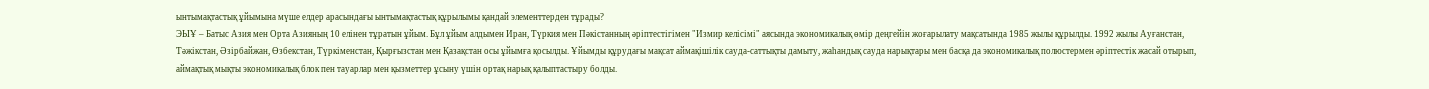ынтымақтастық ұйымына мүше елдер арасындағы ынтымақтастық құрылымы қандай элементтерден тұрады?
ЭЫҰ – Батыс Азия мен Орта Азияның 10 елінен тұратын ұйым. Бұл ұйым алдымен Иран, Түркия мен Пәкістанның әріптестігімен "Измир келісімі" аясында экономикалық өмір деңгейін жоғарылату мақсатында 1985 жылы құрылды. 1992 жылы Ауғанстан, Тәжікстан, Әзірбайжан, Өзбекстан, Түркіменстан, Қырғызстан мен Қазақстан осы ұйымға қосылды. Ұйымды құрудағы мақсат аймақішілік сауда-саттықты дамыту, жаһандық сауда нарықтары мен басқа да экономикалық полюстермен әріптестік жасай отырып, аймақтық мықты экономикалық блок пен тауарлар мен қызметтер ұсыну үшін ортақ нарық қалыптастыру болды.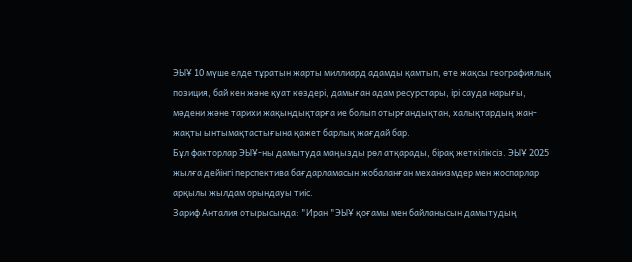ЭЫҰ 10 мүше елде тұратын жарты миллиард адамды қамтып, өте жақсы географиялық позиция, бай кен және қуат көздері, дамыған адам ресурстары, ірі сауда нарығы, мәдени және тарихи жақындықтарға ие болып отырғандықтан, халықтардың жан-жақты ынтымақтастығына қажет барлық жағдай бар.
Бұл факторлар ЭЫҰ-ны дамытуда маңызды рөл атқарады, бірақ жеткіліксіз. ЭЫҰ 2025 жылға дейінгі перспектива бағдарламасын жобаланған механизмдер мен жоспарлар арқылы жылдам орындауы тиіс.
Зариф Анталия отырысында: "Иран "ЭЫҰ қоғамы мен байланысын дамытудың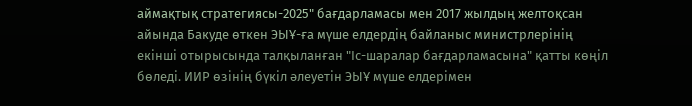аймақтық стратегиясы-2025" бағдарламасы мен 2017 жылдың желтоқсан айында Бакуде өткен ЭЫҰ-ға мүше елдердің байланыс министрлерінің екінші отырысында талқыланған "Іс-шаралар бағдарламасына" қатты көңіл бөледі. ИИР өзінің бүкіл әлеуетін ЭЫҰ мүше елдерімен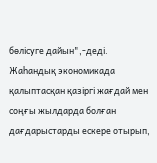бөлісуге дайын",-деді.
Жаһандық экономикада қалыптасқан қазіргі жағдай мен соңғы жылдарда болған дағдарыстарды ескере отырып,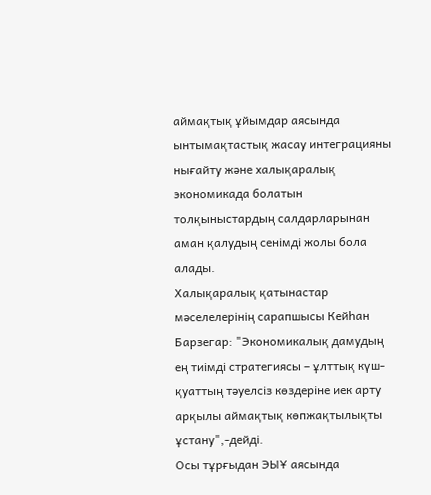аймақтық ұйымдар аясында ынтымақтастық жасау интеграцияны нығайту және халықаралық экономикада болатын толқыныстардың салдарларынан аман қалудың сенімді жолы бола алады.
Халықаралық қатынастар мәселелерінің сарапшысы Кейһан Барзегар: "Экономикалық дамудың ең тиімді стратегиясы – ұлттық күш-қуаттың тәуелсіз көздеріне иек арту арқылы аймақтық көпжақтылықты ұстану",-дейді.
Осы тұрғыдан ЭЫҰ аясында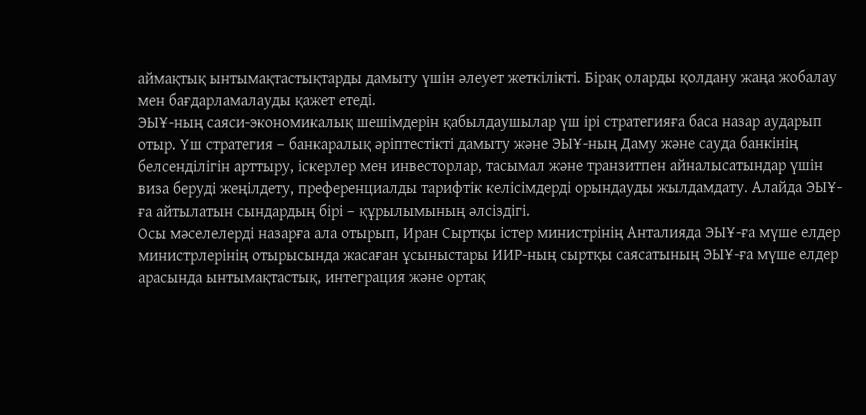аймақтық ынтымақтастықтарды дамыту үшін әлеует жеткілікті. Бірақ оларды қолдану жаңа жобалау мен бағдарламалауды қажет етеді.
ЭЫҰ-ның саяси-экономикалық шешімдерін қабылдаушылар үш ірі стратегияға баса назар аударып отыр. Үш стратегия – банкаралық әріптестікті дамыту және ЭЫҰ-ның Даму және сауда банкінің белсенділігін арттыру, іскерлер мен инвесторлар, тасымал және транзитпен айналысатындар үшін виза беруді жеңілдету, преференциалды тарифтік келісімдерді орындауды жылдамдату. Алайда ЭЫҰ-ға айтылатын сындардың бірі – құрылымының әлсіздігі.
Осы мәселелерді назарға ала отырып, Иран Сыртқы істер министрінің Анталияда ЭЫҰ-ға мүше елдер министрлерінің отырысында жасаған ұсыныстары ИИР-ның сыртқы саясатының ЭЫҰ-ға мүше елдер арасында ынтымақтастық, интеграция және ортақ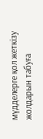мүдделерге қол жеткізу жолдарын табуға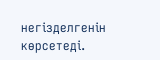негізделгенін көрсетеді.